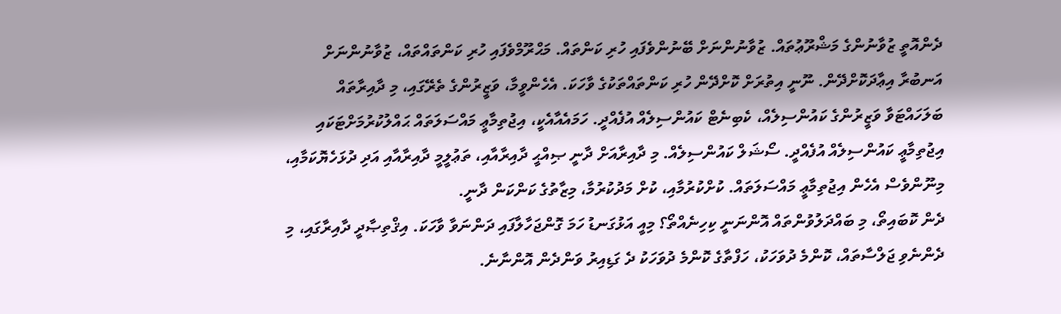ދެންއޮތީ ޒުވާނުންގެ މަޝްރޫޢުތައް. ޒުވާނުންނަށް ބޭނުންވެފައި ހުރި ކަންތައް. މަޙްރޫމްވެފައި ހުރި ކަންތައްތައް، ޒުވާނުންނަށް އަނބުރާ އިޢާދަކޮށްދޭން. ނޫނީ އިތުރަށް ކޮށްދޭން ހުރި ކަންތައްތަކުގެ ވާހަކަ. އެހެންވީމާ، ވަޒީރުންގެ ތެރޭގައި، މި ދާއިރާތައް ބަލަހައްޓަވާ ވަޒީރުންގެ ކައުންސިލެއް، ކެބިނެޓް ކައުންސިލެއް އުފެއްދީ. ހަމައެއާއެކީ، އިޖުތިމާޢީ މައްސަލަތައް ޙައްލުކުރުމަށްޓަކައި އިޖުތިމާޢީ ކައުންސިލެއް އުފެއްދީ. ސޯޝަލް ކައުންސިލެއް. މި ދާއިރާއަށް ދާނީ ޞިއްޙީ ދާއިރާއާއި، ތަޢުލީމީ ދާއިރާއާއި އަދި ދުޅަހެޔޮކަމާއި، މިނޫންވެސް އެހެން އިޖުތިމާޢީ މައްސަލަތައް. ކުށްކުރުމާއި، ކުށް މަދުކުރުމާ، މިޒާތުގެ ކަންކަން ދާނީ.
ދެން ކޮބައިތޯ، މި ބައްދަލުވުންތައް އޮންނަނީ ކިހިނެއްތޯ؟ މިއީ އަޅުގަނޑު ހަމަ ގޮންޖަހާލާފައި ދަންނަވާ ވާހަކަ. އިޤްތިޞާދީ ދާއިރާގައި، މި ދެންނެވި ޖަލްސާތައް، ކޮންމެ ދުވަހަކު، ހަފްތާގެ ކޮންމެ ދުވަހަކު ދެ ގަޑިއިރު ވަންދެން އޮންނާނެ.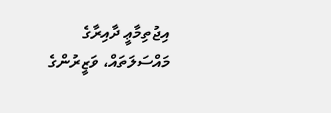އިޖުތިމާޢީ ދާއިރާގެ މައްސަލަތައް، ވަޒީރުންގެ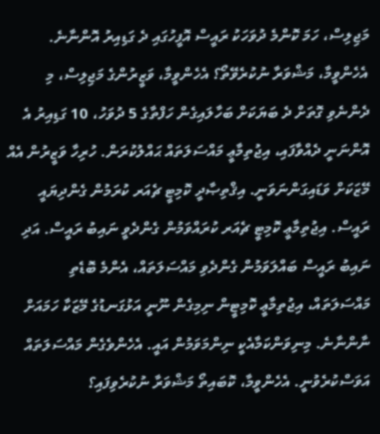މަޖިލިސް، ހަމަ ކޮންމެ ދުވަހަކު ރައީސް އޮފީހުގައި ދެ ގަޑިއިރު އޮންނާނެ. އެހެންވީމާ، މަޝްވަރާ ނުކުރެވޭތޯ؟ އެހެންވީމާ، ވަޒީރުންގެ މަޖިލިސް، މި ދެންނެވި ގޮތަށް ދެ ބަޔަކަށް ބަހާލައިގެން ހަފްތާގެ 5 ދުވަހު، 10 ގަޑިއިރު އެ އޮންނަނީ ދެއްވާފައި، އިޖުތިމާޢީ މައްސަލަތައް ޙައްލުކުރަން. ހުރިހާ ވަޒީރުން އެއް މޭޒަކަށް ވަޑައިގަންނަވަނީ. އިޤްތިޞާދީ ކޮމިޓީ ޗެއަރ ކުރަމުން ގެންދިޔައީ ރައީސް. އިޖުތިމާޢީ ކޮމިޓީ ޗެއަރ ކުރައްވަމުން ގެންދެވީ ނައިބު ރައީސް. އަދި ނައިބު ރައީސް ބައްލަވަމުން ގެންދެވި މައްސަލަތައް، އެންމެ ބޮޑެތި މައްސަލަތައް، އިޖުތިމާޢީ ކޮމިޓީން ނިމިގެން ނޫނީ އަޅުގަނޑުގެ މޭޒަކާ ހަމައަށް ނާންނާނެ. މިނިވަންކަމާއެކީ ނިންމަވަމުން އައީ. އެހެންވެގެން މައްސަލަތައް އަވަސްކުރެވުނީ. އެހެންވީމާ، ކޮބައިތޯ މަޝްވަރާ ނުކުރެވިފައި؟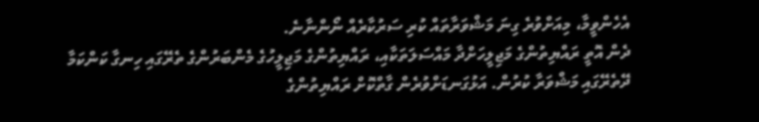އެހެންވީމާ، މިއަށްވުރެ ގިނަ މަޝްވަރާތައް ކުރި ސަރުކާރެއް ނޯންނާނެ.
ދެން އޮތީ ރައްޔިތުންގެ މަޖިލީހަށްދާ މައްސަލަތަކާއި، ރައްޔިތުންގެ މަޖިލީހުގެ މެންބަރުންގެ ތެރޭގައި ހިނގާ ކަންކަމާ ދޭތެރޭގައި މަޝްވަރާ ކުރުން. އަޅުގަނޑަށްވުރެން ގާތްކޮށް ރައްޔިތުންގެ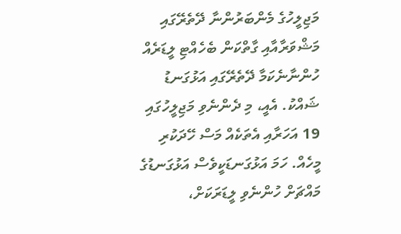މަޖިލީހުގެ މެންބަރުންނާ ދޭތެރޭގައި މަޝްވަރާއާއި ގާތްކަން ބެހެއްޓި ލީޑަރެއް ހުންނާނެކަމާ ދޭތެރޭގައި އަޅުގަނޑު ޝައްކު. އެއީ، މި ދެންނެވި މަޖިލީހުގައި 19 އަހަރާއި އެތަކެއް މަސް ހޭދަކުރި މީހެއް. ހަމަ އަޅުގަނޑަކީވެސް އަޅުގަނޑުގެ މައްޗަށް ހުންނެވި ލީޑަރަކަށް،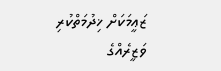ޒަޢީމަކަށް ޚިދުމަތްކުރި ވަޒީރެއްގެ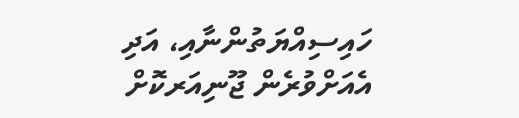ހައިސިއްޔަތުންނާއި، އަދި އެއަށްވުރެން ޖޫނިއަރކޮށް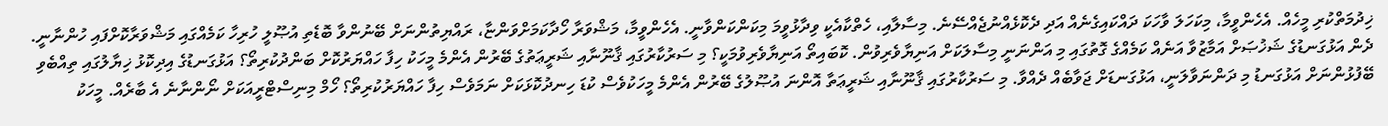ޚިދުމަތްކުރި މީހެއް. އެހެންވީމާ، މިކަހަލަ ވާހަކަ ދައްކައިގެނެއް އަދި ދެކޮޅެއްނުޖެއްސޭނެ. މިސާލާއި، ހެތްކާއެކީ ވިދާޅުވީމަ މިކަންކަންވާނީ. އެހެންވީމާ، މަޝްވަރާ ހޯދާކަމަށްވަންޏާ، ރައްޔިތުންނަށް ބޭނުންވާ ބޮޑެތި އުޞޫލީ ހުރިހާ ކަމެއްގައި މަޝްވަރާކޮށްފައި ހުންނާނީ.
ދެން އަޅުގަނޑުގެ ޝަޚުޞަށް އަމާޒުވާ އަނެއް ކަމެއްގެ ގޮތުގައި މި އަންނަނީ މިސާލަކަށް އަނިޔާވެރިވުން. ކޮބައިތޯ އަނިޔާވެރިވުމަކީ؟ މި ސަރުކާރުގައި ޤާނޫނާއި ޝަރީޢަތުގެ ބޭރުން އެންމެ މީހަކު ހިފާ ހައްޔަރުކޮށް ބަންދުކުރިތޯ؟ އަޅުގަނޑުގެ އިދިކޮޅު ޚިޔާލުގައި ތިއްބެވި ބޭފުޅުންނަށް އަޅުގަނޑު މި ދަންނަވާލަނީ، އަޅުގަނޑަށް ޖަވާބެއް ދެއްވާ. މި ސަރުކާރުގައި ޤާނޫނާއި ޝަރީޢަތާ އޮންނަ އުޞޫލުގެ ބޭރުން އެންމެ މީހަކުވެސް ކުޑަ ހިނދުކޮޅަކަށް ނަމަވެސް ހިފާ ހައްޔަރުކުރިތޯ؟ ހޯމް މިނިސްޓްރީއަކަށް ނޯންނާނެ އެ ބާރެއް. މީހަކު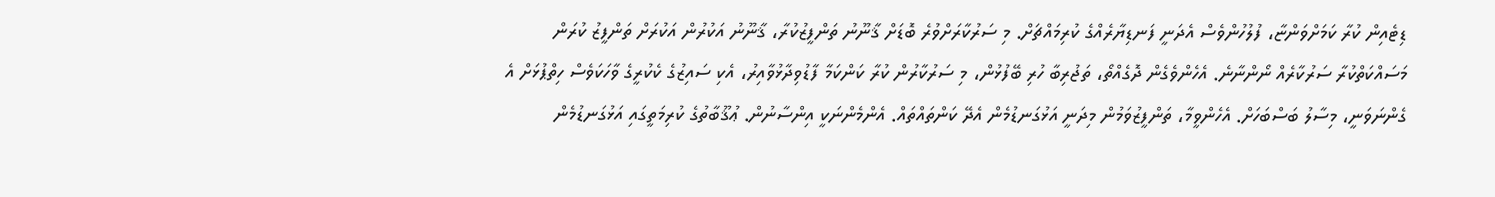ޑިޓެއިން ކުރާ ކަމަށްވަންޏާ، ފުލުހުންވެސް އެދަނީ ފަނޑިޔާރެއްގެ ކުރިމައްޗަށް. މި ސަރުކާރަށްވުރެ ބޮޑަށް ޤާނޫނު ތަންފީޒުކުރާ، ޤާނޫނު އަކުރުން އަކުރަށް ތަންފީޒު ކުރަން މަސައްކަތްކުރާ ސަރުކާރެއް ނޯންނާނެ. އެހެންވެގެން ދޮގެއްތޯ، ތަޖުރިބާ ހުރި ބޭފުޅުން، މި ސަރުކާރުން ކުރާ ކަންކަމާ ފާޑުވިދާޅުވާއިރު، އެކި ސައިޒުގެ ކެކުރީގެ ވާހަކަވެސް ހިތްޕުޅަށް އެ ގެންނަވަނީ، މިސާލު ބަސްބަހަށް. އެހެންވީމާ، ތަންފީޒުވަމުން މިދަނީ އަޅުގަނޑުމެން އެދޭ ކަންތައްތައް. އެންމެންނަކީ އިންސާނުން. ޢުޤޫބާތުގެ ކުރިމަތީގައި އަޅުގަނޑުމެން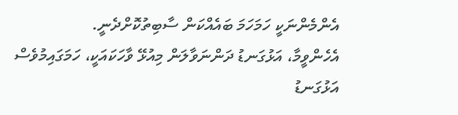އެންމެންނަކީ ހަމަހަމަ ބައެއްކަން ސާބިތުކޮށްދެނީ.
އެހެންވީމާ، އަޅުގަނޑު ދަންނަވާލަން މިއުޅޭ ވާހަކައަކީ، ހަމަގައިމުވެސް އަޅުގަނޑު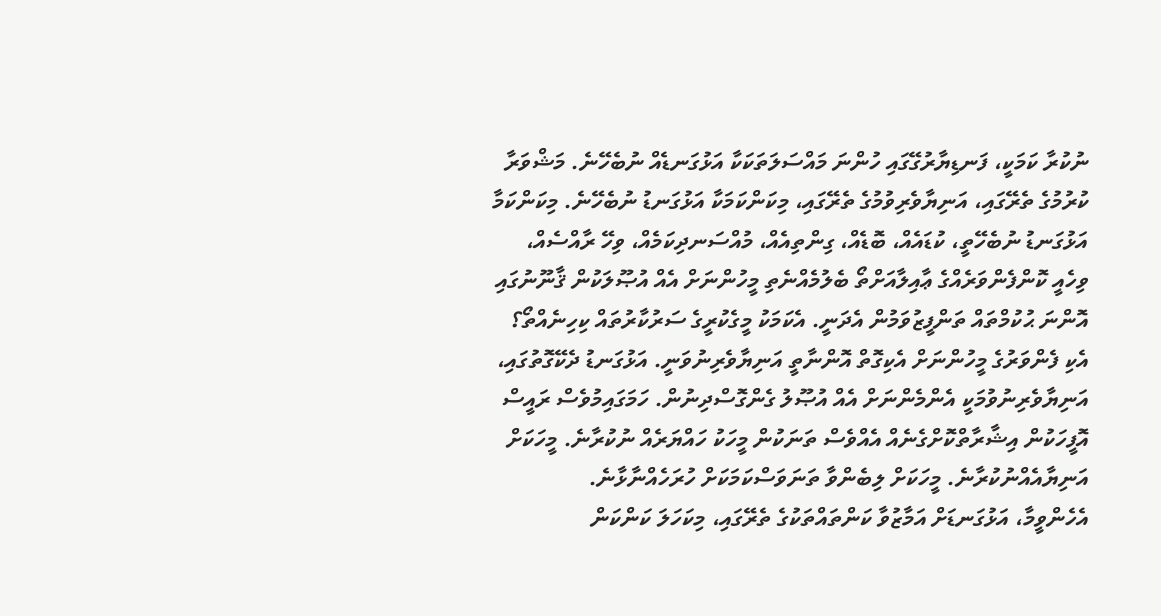ނުކުރާ ކަމަކީ، ފަނޑިޔާރުގޭގައި ހުންނަ މައްސަލަތަކަކާ އަޅުގަނޑެއް ނުބެހޭނެ. މަޝްވަރާ ކުރުމުގެ ތެރޭގައި، އަނިޔާވެރިވުމުގެ ތެރޭގައި، މިކަންކަމަކާ އަޅުގަނޑު ނުބެހޭނެ. މިކަންކަމާ އަޅުގަނޑު ނުބެހޭތީ، ކުޑައެއް، ބޮޑެއް، ގިންތިއެއް، މުއްސަނދިކަމެއް، ވިހޭ ރާއްސެއް، ވިހެއީ ކޮންފެންވަރެއްގެ ޢާއިލާއަށްތޯ ބެލުމެއްނެތި މީހުންނަށް އެއް އުޞޫލަކުން ޤާނޫނުގައި އޮންނަ ޙުކުމްތައް ތަންފީޒުވަމުން އެދަނީ. އެކަމަކު މީގެކުރީގެ ސަރުކާރުތައް ކިހިނެއްތޯ؟ އެކި ފެންވަރުގެ މީހުންނަށް އެކިގޮތް އޮންނާތީ އަނިޔާވެރިނުވަނީ. އަޅުގަނޑު ދެކޭގޮތުގައި، އަނިޔާވެރިނުވުމަކީ އެންމެންނަށް އެއް އުޞޫލު ގެންގޮސްދިނުން. ހަމަގައިމުވެސް ރައީސް އޮފީހަކުން އިޝާރާތްކޮށްގެނެއް އެއްވެސް ތަނަކުން މީހަކު ހައްޔަރެއް ނުކުރާނެ. މީހަކަށް އަނިޔާއެއްނުކުރާނެ. މީހަކަށް ލިބެންވާ ތަނަވަސްކަމަކަށް ހުރަހެއްނާޅާނެ.
އެހެންވީމާ، އަޅުގަނޑަށް އަމާޒުވާ ކަންތައްތަކުގެ ތެރޭގައި، މިކަހަލަ ކަންކަން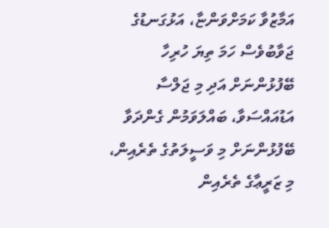އަމާޒުވާ ކަމަށްވަންޏާ، އަޅުގަނޑުގެ ޖަވާބުވެސް ހަމަ ތިޔަ ހުރިހާ ބޭފުޅުންނަށް އަދި މި ޖަލްސާ އަޑުއައްސަވާ، ބައްލަވަމުން ގެންދަވާ ބޭފުޅުންނަށް މި ވަސީލަތުގެ ތެރެއިން، މި ޒަރީޢާގެ ތެރެއިން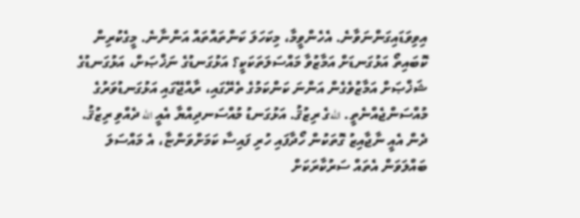އިވިވަޑައިގަންނަވާނެ. އެހެންވީމާ، މިކަހަލަ ކަންތައްތައް އަންނާނެ. މީގެކުރިން ކޮބައިތޯ އަޅުގަނޑަށް އަމާޒުވާ މައްސަލަތަކަކީ؟ އަޅުގަނޑުގެ ނަޚްޞަށް، އަޅުގަނޑުގެ ޝަޚްޞަށް އަމާޒުވެގެން އަންނަ ކަންކަމުގެ ތެރޭގައި، ރާއްޖޭގައި އަޅުގަނޑުވަރުގެ މުއްސަންޖެއްނެތީ. اللهގެ ރިޒުޤު. އަޅުގަނޑު މުއްސަނދިއްޔާ އެއީ الله ދެއްވި ރިޒުޤު. ދެން އެއީ ނާޖާއިޒު ގޮތަކުން ހޯދާފައި ހުރި ފައިސާ ކަމަށްވަންޏާ، އެ މައްސަލަ ބައްލަވަން އެތައް ސަރުކާރަކަށް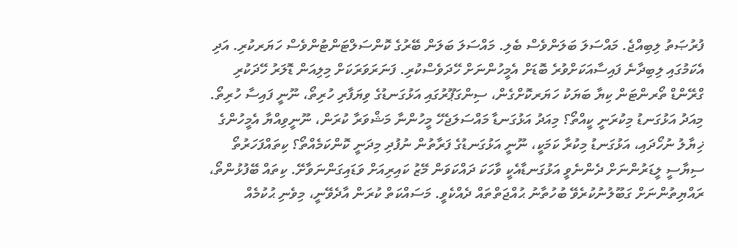ފުރުޞަތު ލިބިއްޖެ. މައްސަލަ ބަލަންވެސް ބެލި. މައްސަލަ ބަލަން ބޭރުގެ ކޮންސަލްޓަންޓުންވެސް ހަޔަރކުރި. އަދި އެކަމުގައި ލިބިދާނެ ފައިސާއަކަށްވުރެ ބޮޑަށް އެމީހުންނަށް ހޭދަވެސްކުރި. ފަނަރަވަރަކަށް މިލިއަން ޑޮލަރު ހޭދަކުރި ގްރޭންޑް ތޯރންޓަން ކިޔާ ބަޔަކު ހަޔަރކޮށްގެން، ސިންގަޕޫރުގައި އަޅުގަނޑުގެ ވިޔަފާރި ހުރިތޯ، ނޫނީ ފައިސާ ހުރިތޯ.
މިއަދު އަޅުގަނޑު މިކުރަނީ ކީއްތޯ؟ މިއަދު އަޅުގަނޑާ މައްސަލަޖެހޭ މީހުންނާ މަޝްވަރާ ކުރަން، ނޫނީވިއްޔާ އެމީހުންގެ ޚިޔާލު ނުހޯދައި، އަޅުގަނޑު މިކުރާ ކަމަކީ، ނޫނީ އަޅުގަނޑުގެ ފަރާތުން ނުފުދި މިދަނީ ކޮންކަމެއްތޯ؟ ކިތައްފަހަރުތޯ ސިޔާސީ ލީޑަރުންނަށް ދެންނެވީ އަޅުގަނޑާއެކީ ވާހަކަ ދައްކަވަން މޭޒު ކައިރިއަށް ވަޑައިގަންނަވާށޭ. ކިތައް ބޭފުޅުންތޯ، ރައްޔިތުންނަށް ގަބޫލުނުކުރެވޭ ބުހުތާނު ޙުއްޖަތްތައް ދެއްކެވީ. މަސައްކަތް ކުރަން އާދެވޭނީ، މިވެނި ޙުކުމެއް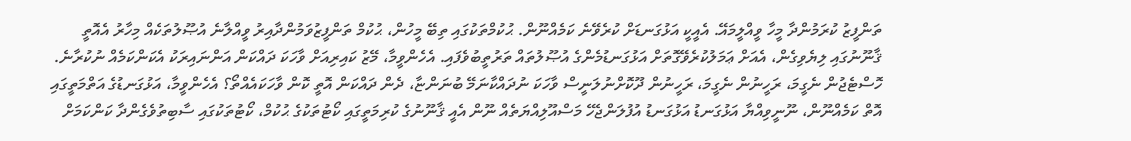ތަންފީޒު ކުރަމުންދާ މީހާ ވީއްލީމައޭ. އެއީކީ އަޅުގަނޑަށް ކުރެވޭނެ ކަމެއްނޫން. ޙުކުމްތަކުގައި ތިބޭ މީހުން، ޙުކުމް ތަންފީޒުވަމުންދާއިރު ވީއްލާނެ އުޞޫލުތަކެއް މިހާރު އެއޮތީ ޤާނޫނުގައި ލިޔެވިގެން، އެއަށް ޢަމަލުކުރެވޭގޮތަށް އަޅުގަނޑުމެންގެ އުޞޫލުތައް ތަރުތީބުވެފައި. އެހެންވީމާ، މޭޒު ކައިރިއަށް ވާހަކަ ދައްކަން އަންނައިރަކު އެކަންކަމެއް ނުކުރާނެ. ހޮސްޓެޖުން ނެގީމަ، ރަހީނުން ނެގީމަ، ރަހީނުން ދޫކޮށްނުލަނީސް ވާހަކަ ނުދައްކާނަމޭ ބުނަންޏާ، ދެން ދައްކަން އޮތީ ކޮން ވާހަކައެއްތޯ؟ އެހެންވީމާ، އަޅުގަނޑުގެ އަތްމަތީގައި އޮތް ކަމެއްނޫން، ނޫނީވިއްޔާ އަޅުގަނޑު އަޅުގަނޑު އުފުލަންޖެހޭ މަސްއޫލިއްޔަތެއް ނޫން އެއީ ޤާނޫނުގެ ކުރިމަތީގައި ކޯޓުތަކުގެ ޙުކުމް، ކޯޓުތަކުގައި ސާބިތުވެގެންދާ ކަންކަމަށް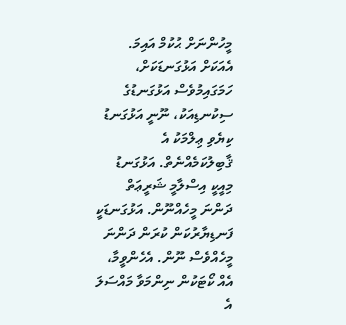މީހުންނަށް ޙުކުމް އައިމަ. އެއަކަށް އަޅުގަނޑަކަށް، ހަމަގައިމުވެސް އަޅުގަނޑުގެ ސިކުނޑިއަކު، ނޫނީ އަޅުގަނޑު ކިޔެވި ޢިލްމަކު އެ ޤާބިލުކަމެއްނެތް. އަޅުގަނޑު މިއީކީ އިސްލާމީ ޝަރީޢަތް ދަންނަ މީހެއްނޫން. އަޅުގަނޑަކީ ފަނޑިޔާރުކަން ކުރަން ދަންނަ މީހެއްވެސް ނޫން. އެހެންވީމާ، އެއް ކޯޓަކުން ނިންމަވާ މައްސަލަ އެ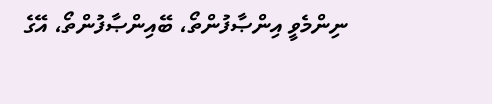ނިންމެވީ އިންޞާފުންތޯ، ބޭއިންޞާފުންތޯ، އޭގެ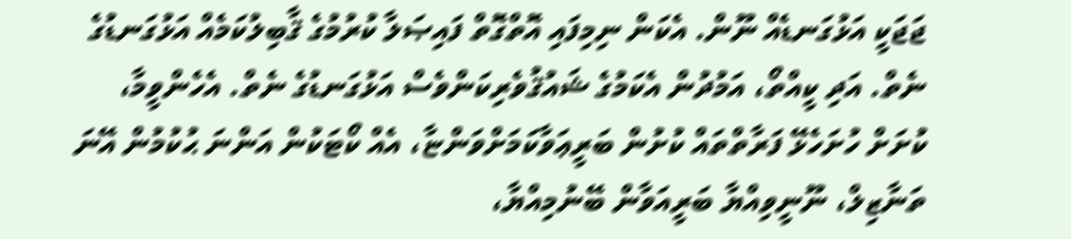ޖަޖަކީ އަޅުގަނޑެއް ނޫން. އެކަން ނިމިފައި އޮތްގޮތް ފައިޞަލާ ކުރުމުގެ ޤާބިލުކަމެއް އަޅުގަނޑުގެ ނެތް. އަދި ކީއްތޯ، އަމުދުން އެކަމުގެ ޝައުޤުވެރިކަންވެސް އަޅުގަނޑުގެ ނެތް. އެހެންވީމާ، ކުށަށް ހުށަހެޅޭ ފަރާތްތައް ކުށުން ބަރީޢަވާކަމަށްވަންޏާ، އެއް ކޯޓަކުން އަންނަ ޙުކުމުން އޭނަ ތަނާޒިލް، ނޫނީވިއްޔާ ބަރީއަވާން ބޭނުމިއްޔާ،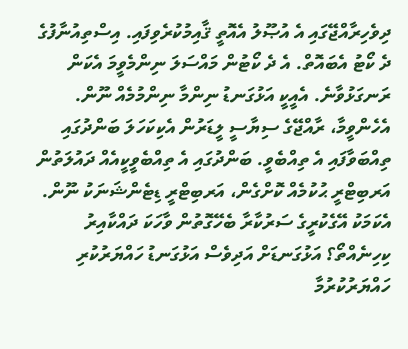ދިވެހިރާއްޖޭގައި އެ އުޞޫލު އެއޮތީ ޤާއިމުކުރެވިފައި. އިސްތިއުނާފުގެ ދެ ކޯޓު އެބައޮތް. އެ ދެ ކޯޓުން މައްސަލަ ނިންމެވީމަ އެކަން ރަނގަޅުވާނެ. އެއީކީ އަޅުގަނޑު ނިންމާ ނިންމުމެއް ނޫން.
އެހެންވީމާ، ރާއްޖޭގެ ސިޔާސީ ލީޑަރުން އެކިކަހަލަ ބަންދުގައި ތިއްބަވާފައި އެ ތިއްބެވީ. ބަންދުގައި އެ ތިއްބެވީކީއެއް ދައުލަތުން އަރބިޓްރީ ޙުކުމެއް ކޮށްގެން، އަރބިޓްރީ ޑިޓެންޝަނަކު ނޫން. އެކަމަކު އޭގެކުރީގެ ސަރުކާރާ ބެހޭގޮތުން ވާހަކަ ދައްކާއިރު ކިހިނެއްތޯ؟ އަޅުގަނޑަށް އަދިވެސް އަޅުގަނޑު ހައްޔަރުކުރި ހައްޔަރުކުރުމާ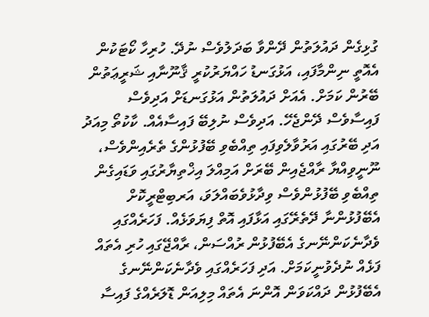ގުޅިގެން ދައުލަތުން ދޭންވާ ބަދަލުވެސް ނުދޭ. ހުރިހާ ކޯޓަކުން އެއޮތީ ނިންމާފައި، އަޅުގަނޑު ހައްޔަރުކުރީ ޤާނޫނާއި ޝަރީޢަތުން ބޭރުން ކަމަށް. އެއަށް ދައުލަތުން އަޅުގަނޑަށް އަދިވެސް ފައިސާވެސް ދޭންޖެހޭ. އަދިވެސް ނުލިބޭ ފައިސާއެއް. ކާކުތޯ މިއަދު އަދި ބޭރުގައި އަރުވާލެވިފައި ތިއްބެވި ބޭފުޅުންގެ ތެރެއިންވެސް، ނޫނީވިއްޔާ ރާއްޖެއިން ބޭރަށް އަމިއްލަ އިޚްތިޔާރުގައި ވަޑައިގެން ތިއްބެވި ބޭފުޅުންވެސް ވިދާޅުވެބައްލަވަ، އަރބިޓްރީކޮށް އެބޭފުޅުންނާ ދޭތެރޭގައި އަޅާފައި އޮތް ފިޔަވަޅެއް. ފަހަރެއްގައި ވެދާނެކަންނޭނގެ އެބޭފުޅުން ރުއްސަން، ރާއްޖޭގައި ހުރި އެތައް ފަޅެއް ނުދެވުނީކަމަށް. އަދި ފަހަރެއްގައި ވެދާނެކަންނޭނގެ އެބޭފުޅުން ދައްކަވަން އޮންނަ އެތައް މިލިއަން ޑޮލަރެއްގެ ފައިސާ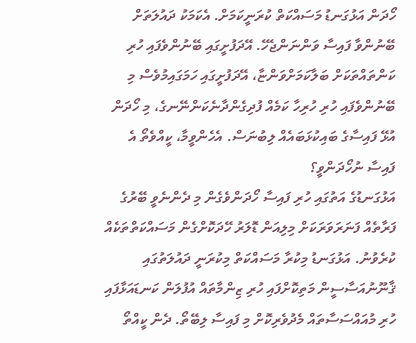ހޯދަން އަޅުގަނޑު މަސައްކަތް ކުރަނީކަމަށް. އެކަމަކު ދައުލަތަށް ބޭނުންވާ ފައިސާ ވަންނަންޖެހޭ. އޭދަފުށީގައި ބޭނުންވެފައި ހުރި ކަންތައްތަކަށް ބަލާކަމަށްވަންޏާ، އޭދަފުށީގައި ހަމަގައިމުވެސް މި ބޭނުންވެފައި ހުރި ހުރިހާ ކަމެއް ފުދިގެންދާނެކަންނޭނގެ، މި ހޯދަން އުޅޭ ފައިސާގެ ބައިކުޅަބައެއް ލިބުނަސް. އެހެންވީމާ، ކީއްވެތޯ އެ ފައިސާ ނުހޯދަންވީ؟
އަޅުގަނޑުގެ އަތުގައި ހުރި ފައިސާ ހޯދަންވެގެން މި ދެންނެވީ ބޭރުގެ ފަރާތެއް ފަނަރަވަރަކަށް މިލިއަން ޑޮލަރު ހޭދަކޮށްގެން މަސައްކަތްތަކެއް ކުރެވުނު. އަޅުގަނޑު މިކުރާ މަސައްކަތް މިކުރަނީ ދައުލަތުގައި ޤާނޫނުއަސާސީން މަތިކޮށްފައި ހުރި ޒިންމާތައް އުފުލަން ކަނޑައަޅާފައި ހުރި މުއައްސަސާތައް މެދުވެރިކޮށް މި ފައިސާ ލިބޭތޯ. ދެން ކީއްތޯ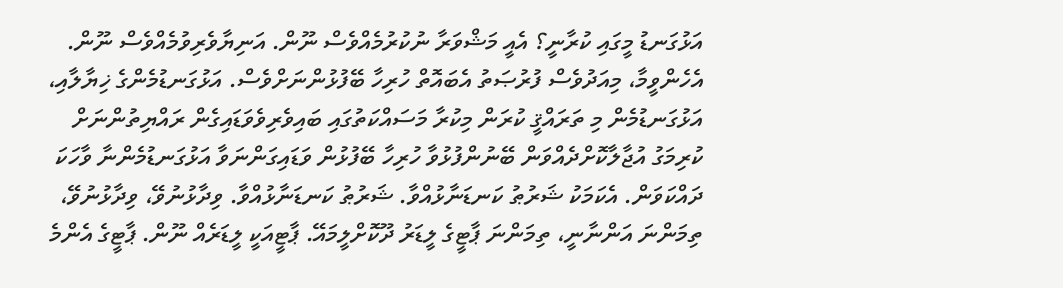އަޅުގަނޑު މީގައި ކުރާނީ؟ އެއީ މަޝްވަރާ ނުކުރުމެއްވެސް ނޫން. އަނިޔާވެރިވުމެއްވެސް ނޫން. އެހެންވީމާ، މިއަދުވެސް ފުރުޞަތު އެބައޮތް ހުރިހާ ބޭފުޅުންނަށްވެސް. އަޅުގަނޑުމެންގެ ޚިޔާލާއި، އަޅުގަނޑުމެން މި ތަރައްޤީ ކުރަން މިކުރާ މަސައްކަތުގައި ބައިވެރިވެވަޑައިގެން ރައްޔިތުންނަށް ކުރިމަގު އުޖާލާކޮށްދެއްވަން ބޭނުންފުޅުވާ ހުރިހާ ބޭފުޅުން ވަޑައިގަންނަވާ އަޅުގަނޑުމެންނާ ވާހަކަ ދައްކަވަން. އެކަމަކު ޝަރުޠު ކަނޑަނާޅުއްވާ. ޝަރުޠު ކަނޑަނާޅުއްވާ. ވިދާޅުނުވޭ، ވިދާޅުނުވޭ، ތިމަންނަ އަންނާނީ، ތިމަންނަ ޕާޓީގެ ލީޑަރު ދޫކޮށްލީމައޭ. ޕާޓީއަކީ ލީޑަރެއް ނޫން. ޕާޓީގެ އެންމެ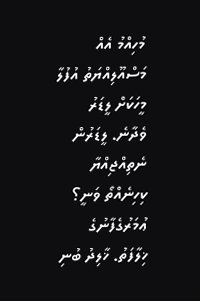މުހިއްމު އެއް މަސްއޫލިއްޔަތު އުފުލާ މީހަކަށް ލީޑަރު ވެދާނެ. ލީޑަރުން ނެތިއްޖިއްޔާ ކިހިނެއްތޯ ވަނީ؟ ޢުމަރުގެފާނުގެ ޚިލާފަތު. ޚާލިދު ބުނި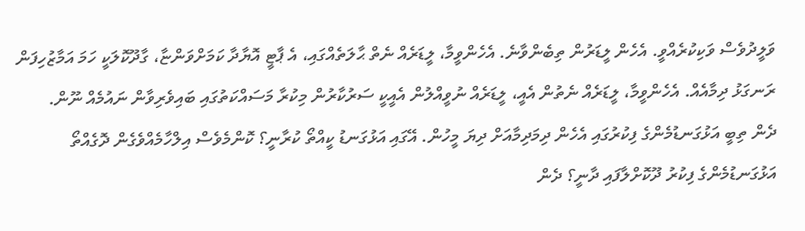ވަލީދުވެސް ވަކިކުރެއްވީ. އެހެން ލީޑަރުން ތިބެންވާނެ. އެހެންވީމާ، ލީޑަރެއް ނެތް ޙާލަތެއްގައި، އެ ޕާޓީ އޮޔާދާ ކަމަށްވަންޏާ، ގާދޫކޮލަކީ ހަމަ އަމާޒުހިފަން ރަނގަޅު ދިމާއެއް. އެހެންވީމާ، ލީޑަރެއް ނެތުން އެއީ، ލީޑަރެއް ނުވީއްލުން އެއީކީ ސަރުކާރުން މިކުރާ މަސައްކަތުގައި ބައިވެރިވާން ނައުމެއް ނޫން.
ދެން ތިބީ އަޅުގަނޑުމެންގެ ފިކުރުގައި އެހެން ދިމަދިމާއަށް ދިޔަ މީހުން. އޭގައި އަޅުގަނޑު ކީއްތޯ ކުރާނީ؟ ކޮންމެވެސް އިލްހާމެއްވެގެން ދޮގެއްތޯ އަޅުގަނޑުމެންގެ ފިކުރު ދޫކޮށްލާފައި ދާނީ؟ ދެން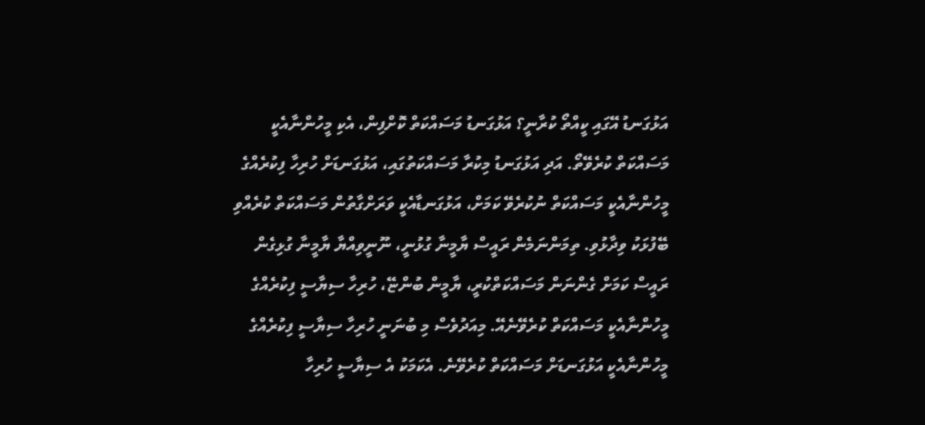އަޅުގަނޑު އޭގައި ކީއްތޯ ކުރާނީ؟ އަޅުގަނޑު މަސައްކަތް ކޮށްފިން، އެކި މީހުންނާއެކީ މަސައްކަތް ކުރެވޭތޯ. އަދި އަޅުގަނޑު މިކުރާ މަސައްކަތުގައި، އަޅުގަނޑަށް ހުރިހާ ފިކުރެއްގެ މީހުންނާއެކީ މަސައްކަތް ނުކުރެވޭ ކަމަށް، އަޅުގަނޑާއެކީ ވަރަށްގާތުން މަސައްކަތް ކުރެއްވި ބޭފުޅަކު ވިދާޅުވި. ތިމަންނަމެން ރައީސް ޔާމީނާ ގުޅުނީ، ނޫނީވިއްޔާ ޔާމީނާ ގުޅިގެން ރައީސް ކަމަށް ގެންނަން މަސައްކަތްކުރީ، ޔާމީން ބުންޏޭ، ހުރިހާ ސިޔާސީ ފިކުރެއްގެ މީހުންނާއެކީ މަސައްކަތް ކުރެވޭނެއޭ. މިއަދުވެސް މި ބުނަނީ ހުރިހާ ސިޔާސީ ފިކުރެއްގެ މީހުންނާއެކީ އަޅުގަނޑަށް މަސައްކަތް ކުރެވޭނެ. އެކަމަކު އެ ސިޔާސީ ހުރިހާ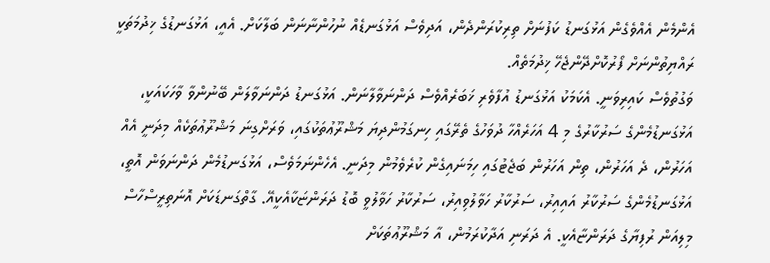އެންމެން އެއްވެގެން އަޅުގަނޑު ކަފުނަށް ތިރިކުރަންދެން، އަދިވެސް އަޅުގަނޑެއް ނުހުންނާނަން ބަލާކަށް. އެއީ، އަޅުގަނޑުގެ ޚިދުމަތަކީ ރައްޔިތުންނަށް ފޯރުކޮށްދޭންޖެހޭ ޚިދުމަތެއް.
ވަގުތުވެސް ކައިރިވަނީ. އެކަމަކު އަޅުގަނޑު އުފާވެރި ޚަބަރެއްވެސް ދަންނަވާލާނަން. އަޅުގަނޑު ދަންނަވާލަން ބޭނުންވާ ވާހަކައަކީ، އަޅުގަނޑުމެންގެ ސަރުކާރުގެ މި 4 އަހަރެއްހާ ދުވަހުގެ ތެރޭގައި ހިނގަމުންދިޔަ މަޝްރޫޢުތަކުގައި، ވަރަށްގިނަ މަޝްރޫޢުތަކެއް މިދަނީ އެއް އަހަރުން، ދެ އަހަރުން، ތިން އަހަރުން ބަޖެޓުގައި ހިމަނައިގެން ކުރެވެމުން މިދަނީ. އެހެންނަމަވެސް، އަޅުގަނޑުމެން ދަންނަވަން އޮތީ، އަޅުގަނޑުމެންގެ ސަރުކާރު އައިއިރު، ސަރުކާރު ހަވާލުވިއިރު، ސަރުކާރު ހަވާލުވީ ބޮޑު ދަރަންޏަކާއެކީއޭ. ގާތްގަނޑަކަށް އޮނަތިރީސްހާސް މިލިއަން ރުފިޔާގެ ދަރަންޏާއެކީ. އެ ދަރަނި އަދާކުރަމުން، އާ މަޝްރޫޢުތަކަށް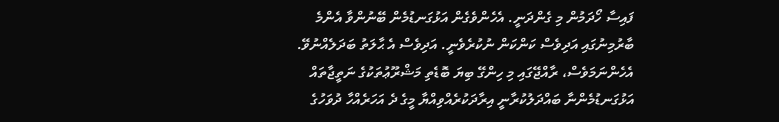ފައިސާ ހޯދަމުން މި ގެންދަނީ. އެހެންވެގެން އަޅުގަނޑުމެން ބޭނުންވާ އެންމެ ބާރުމިނުގައި އަދިވެސް ކަންކަން ނުކުރެވެނީ. އަދިވެސް އެ ޙާލަތު ބަދަލެއްނުވޭ. އެހެންނަމަވެސް، ރާއްޖޭގައި މި ހިންގޭ ބިޔަ ބޮޑެތި މަޝްރޫޢުތަކުގެ ނަތީޖާތައް އަޅުގަނޑުމެންނާ ބައްދަލުކުރާނީ އިރާދަކުރެއްވިއްޔާ މީގެ ދެ އަހަރެއްހާ ދުވަހުގެ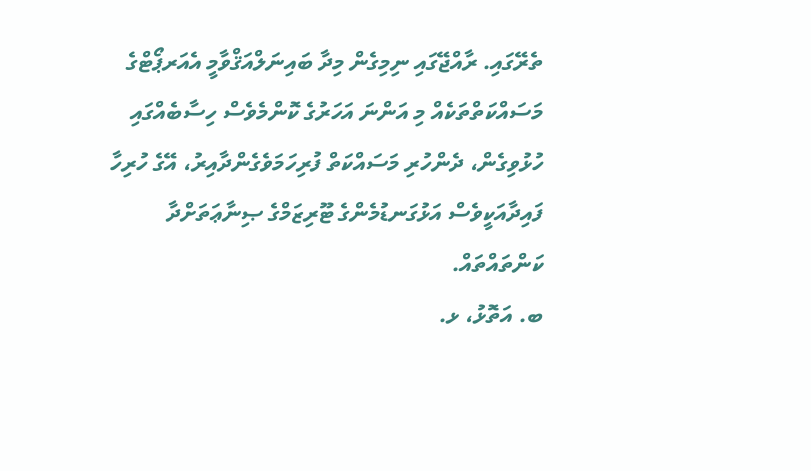ތެރޭގައި. ރާއްޖޭގައި ނިމިގެން މިދާ ބައިނަލްއަޤްވާމީ އެއަރޕޯޓްގެ މަސައްކަތްތަކެއް މި އަންނަ އަހަރުގެ ކޮންމެވެސް ހިސާބެއްގައި ހުޅުވިގެން، ދެންހުރި މަސައްކަތް ފުރިހަމަވެގެންދާއިރު، އޭގެ ހުރިހާ ފައިދާއަކީވެސް އަޅުގަނޑުމެންގެ ޓޫރިޒަމްގެ ޞިނާޢަތަށްދާ ކަންތައްތައް.
ބ. އަތޮޅު، ޅ.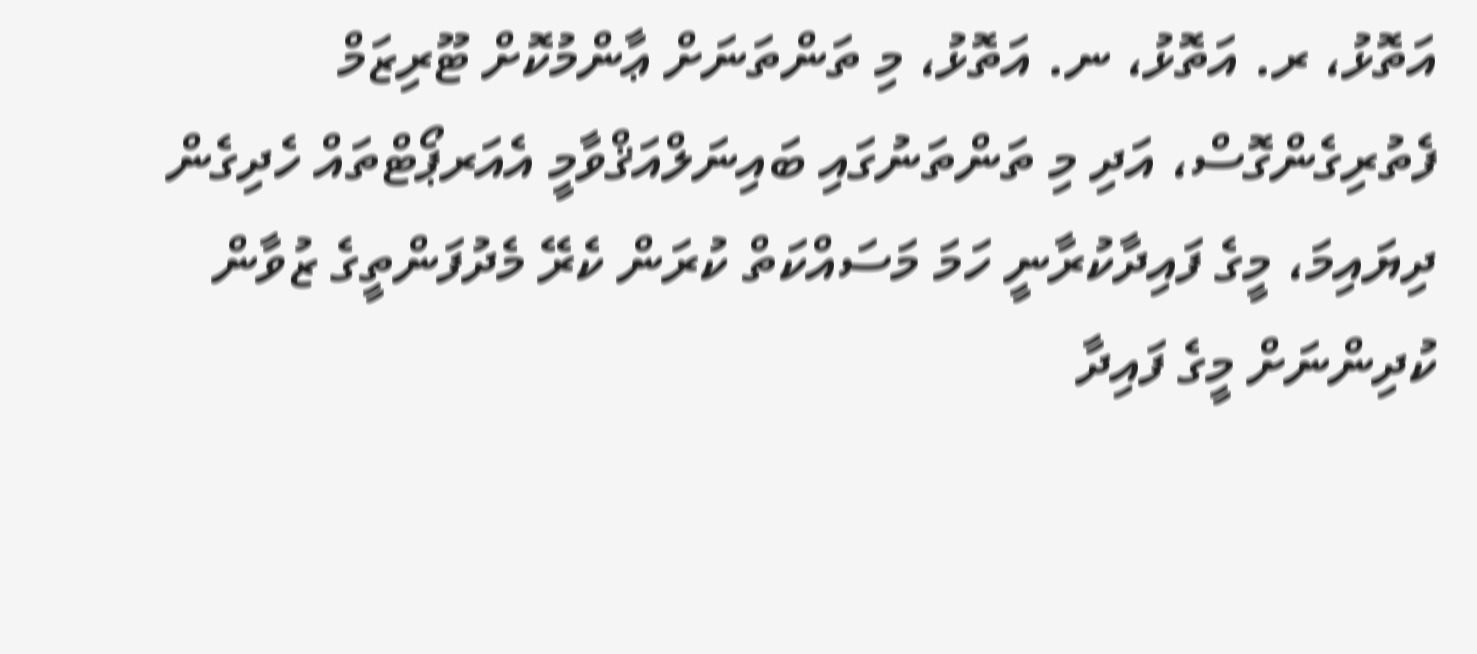އަތޮޅު، ރ. އަތޮޅު، ނ. އަތޮޅު، މި ތަންތަނަށް ޢާންމުކޮށް ޓޫރިޒަމް ފެތުރިގެންގޮސް، އަދި މި ތަންތަނުގައި ބައިނަލްއަޤްވާމީ އެއަރޕޯޓްތައް ހެދިގެން ދިޔައިމަ، މީގެ ފައިދާކުރާނީ ހަމަ މަސައްކަތް ކުރަން ކެރޭ މެދުފަންތީގެ ޒުވާން ކުދިންނަށް މީގެ ފައިދާ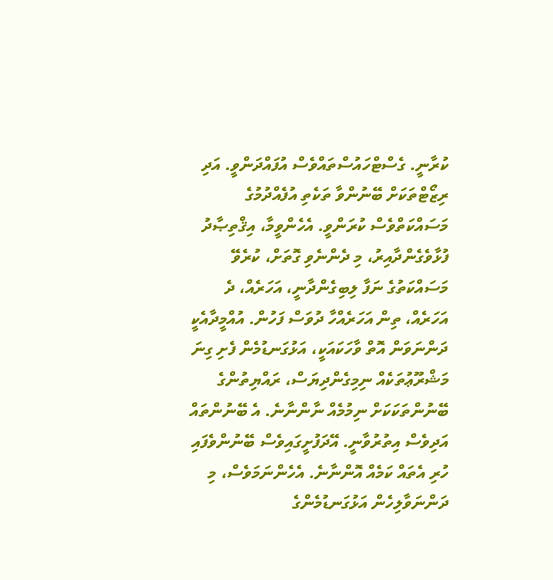ކުރާނީ. ގެސްޓްހައުސްތައްވެސް އުފައްދަންވީ. އަދި ރިޒޯޓްތަކަށް ބޭނުންވާ ތަކެތި އުފެއްދުމުގެ މަސައްކަތްވެސް ކުރަންވީ. އެހެންވީމާ، އިޤްތިޞާދު ފުޅާވެގެންދާއިރު، މި ދެންނެވި ގޮތަށް، ކުރެވޭ މަސައްކަތުގެ ނަފާ ލިބިގެންދާނީ، އަހަރެއް، ދެ އަހަރެއް، ތިން އަހަރެއްހާ ދުވަސް ފަހުން. އުއްމީދާއެކީ ދަންނަވަން އޮތް ވާހަކައަކީ، އަޅުގަނޑުމެން ފެށި ގިނަ މަޝްރޫޢުތަކެއް ނިމިގެންދިޔަސް، ރައްޔިތުންގެ ބޭނުންތަކަކަށް ނިމުމެއް ނާންނާނެ. އެ ބޭނުންތައް އަދިވެސް އިތުރުވާނީ. އޭދަފުށީގައިވެސް ބޭނުންވެފައި ހުރި އެތައް ކަމެއް އޮންނާނެ. އެހެންނަމަވެސް، މި ދަންނަވާލިހެން އަޅުގަނޑުމެންގެ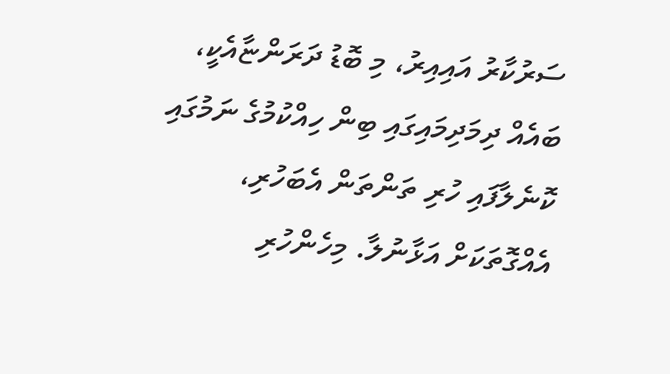ސަރުކާރު އައިއިރު، މި ބޮޑު ދަރަންޏާއެކީ، ބައެއް ދިމަދިމައިގައި ބިން ހިއްކުމުގެ ނަމުގައި ކޮނެލާފައި ހުރި ތަންތަން އެބަހުރި، އެއްގޮތަކަށް އަޅާނުލާ. މިހެންހުރި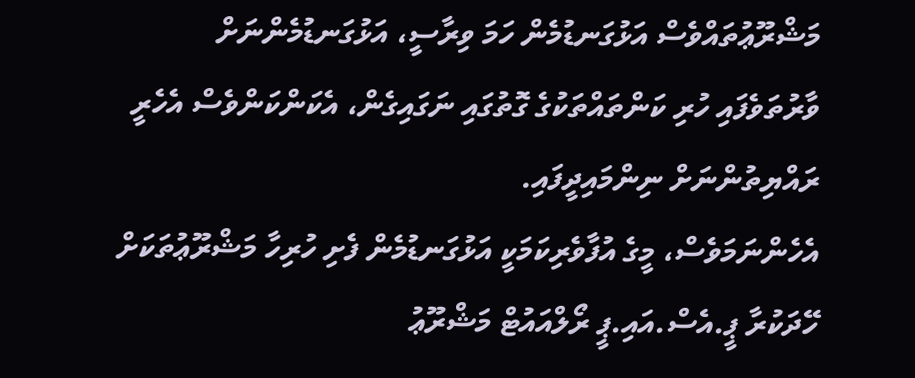މަޝްރޫޢުތައްވެސް އަޅުގަނޑުމެން ހަމަ ވިރާސީ، އަޅުގަނޑުމެންނަށް ވާރުތަވެފައި ހުރި ކަންތައްތަކުގެ ގޮތުގައި ނަގައިގެން، އެކަންކަންވެސް އެހެރީ ރައްޔިތުންނަށް ނިންމައިދީފައި.
އެހެންނަމަވެސް، މީގެ އުފާވެރިކަމަކީ އަޅުގަނޑުމެން ފެށި ހުރިހާ މަޝްރޫޢުތަކަށް ހޭދަކުރާ ޕީ.އެސް.އައި.ޕީ ރޯލްއައުޓް މަޝްރޫޢު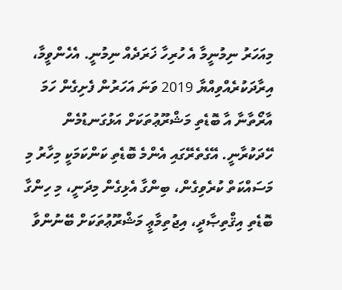މިއަހަރު ނިމުނީމާ އެ ހުރިހާ ޚަރަދެއް ނިމުނީ. އެހެންވީމާ، އިރާދަކުރެއްވިއްޔާ 2019 ވަނަ އަހަރުން ފެށިގެން ހަމަ އާރޯތާނާ އާ ބޮޑެތި މަޝްރޫޢުތަކަށް އަޅުގަނޑުމެން ހޭދަކުރާނީ. އޭގެތެރޭގައި އެންމެ ބޮޑެތި ކަންކަމަކީ މިހާރު މި މަސައްކަތް ކުރެވިގެން، ބިންގާ އެޅިގެން މިދަނީ، މި ހިންގާ ބޮޑެތި އިޤްތިޞާދީ، އިޖުތިމާޢީ މަޝްރޫޢުތަކަށް ބޭނުންވާ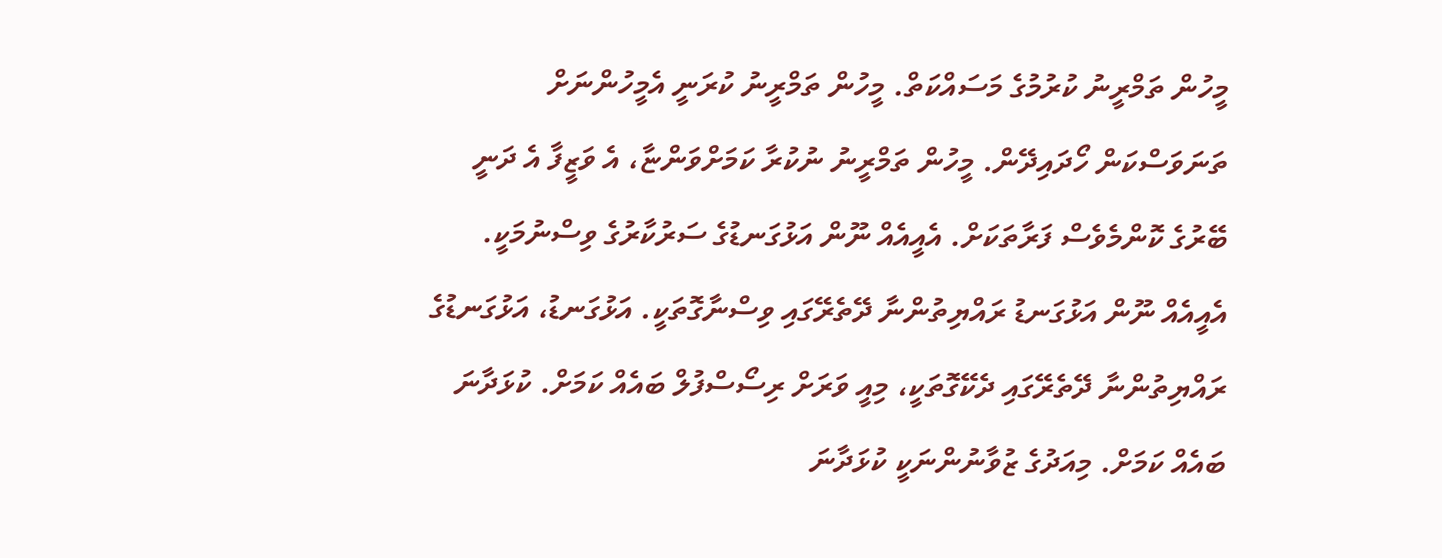މީހުން ތަމްރީނު ކުރުމުގެ މަސައްކަތް. މީހުން ތަމްރީނު ކުރަނީ އެމީހުންނަށް ތަނަވަސްކަން ހޯދައިދޭން. މީހުން ތަމްރީނު ނުކުރާ ކަމަށްވަންޏާ، އެ ވަޒީފާ އެ ދަނީ ބޭރުގެ ކޮންމެވެސް ފަރާތަކަށް. އެއީއެއް ނޫން އަޅުގަނޑުގެ ސަރުކާރުގެ ވިސްނުމަކީ. އެއީއެއް ނޫން އަޅުގަނޑު ރައްޔިތުންނާ ދޭތެރޭގައި ވިސްނާގޮތަކީ. އަޅުގަނޑު، އަޅުގަނޑުގެ ރައްޔިތުންނާ ދޭތެރޭގައި ދެކޭގޮތަކީ، މިއީ ވަރަށް ރިސޯސްފުލް ބައެއް ކަމަށް. ކުޅަދާނަ ބައެއް ކަމަށް. މިއަދުގެ ޒުވާނުންނަކީ ކުޅަދާނަ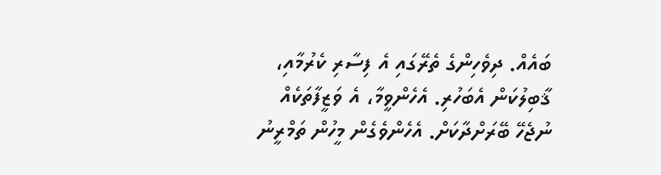ބައެއް. ދިވެހިންގެ ތެރޭގައި އެ ފިސާރި ކެރުމާއި، ޤާބިލުކަން އެބަހުރި. އެހެންވީމާ، އެ ވަޒީފާތަކެއް ނުޖެހޭ ބޭރަށްދާކަށް. އެހެންވެގެން މީހުން ތަމްރީނު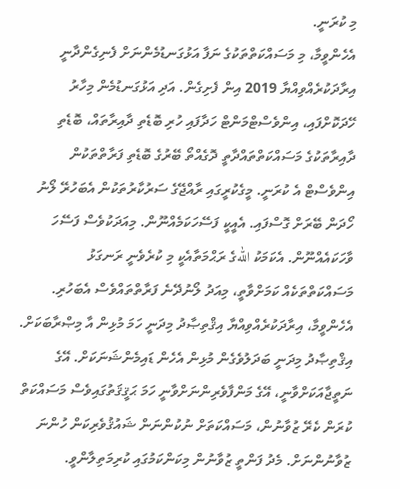މި ކުރަނީ.
އެހެންވީމާ، މި މަސައްކަތްތަކުގެ ނަފާ އަޅުގަނޑުމެންނަށް ފެނިގެންދާނީ އިރާދަކުރެއްވިއްޔާ 2019 އިން ފެށިގެން. އަދި އަޅުގަނޑުމެން މިހާރު ހޭދަކޮށްފައި، އިންވެސްޓްމަންޓް ހަދާފައި ހުރި ބޮޑެތި ދާއިރާތައް، ބޮޑެތި ދާއިރާތަކުގެ މަސައްކަތްތައްދާތީ ދޮގެއްތޯ ބޭރުގެ ބޮޑެތި ފަރާތްތަކުން އިންވެސްޓް އެ ކުރަނީ. މީގެކުރީގައި ރާއްޖޭގެ ސަރުކާރުތަކުން އެބަހުރޭ ލޯނު ހޯދަން ބޭރަށް ގޮސްފައި. އެއީކީ ފަސޭހަކަމެއްނޫން. މިއަދަކުވެސް ފަސޭހަ ވާހަކައެއްނޫން. އެކަމަކު اللهގެ ރަޙްމަތާއެކީ މި ކުރެވެނީ ރަނގަޅު މަސައްކަތްތަކެއް ކަމަށްވާތީ، މިއަދު ލޯނުދޭނެ ފަރާތްތައްވެސް އެބަހުރި.
އެހެންވީމާ، އިރާދަކުރެއްވިއްޔާ އިޤްތިޞާދު މިދަނީ ހަމަ މުޅިން އާ މިޞްރާބަކަށް. އިޤްތިޞާދު މިދަނީ ބަދަލުވެގެން މުޅިން އެހެން ޑައިމެންޝަނަކަށް. އޭގެ ނަތީޖާއަކަށްވާނީ، އޭގެ މަންފާވެރިންނަށްވާނީ ހަމަ ޙަޤީޤަތުގައިވެސް މަސައްކަތް ކުރަން ކެރޭ ޒުވާނުން، މަސައްކަތަށް ނުކުންނަން ޝައުޤުވެރިކަން ހުންނަ ޒުވާނުންނަށް. މެދު ފަންތީ ޒުވާނުން މިކަންކަމުގައި ކުރިމަތިލާންވީ.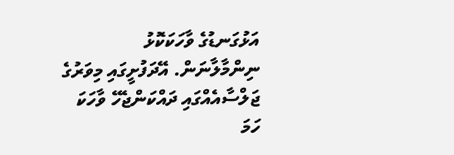އަޅުގަނޑުގެ ވާހަކަކޮޅު ނިންމާލާނަން. އޭދަފުށީގައި މިވަރުގެ ޖަލްސާއެއްގައި ދައްކަންޖެހޭ ވާހަކަ ހަމަ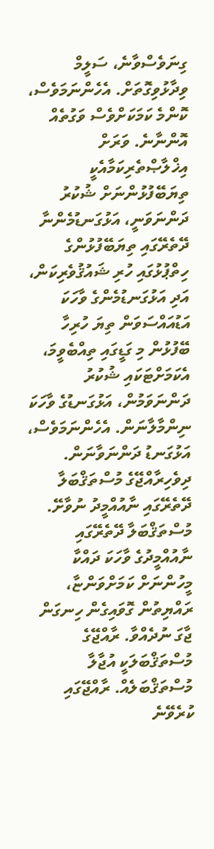ގިނަވެސްވާނެ، ސަލީމް ވިދާޅުވިގޮތަށް. އެހެންނަމަވެސް، ކޮންމެ ކަމަކަށްވެސް ވަގުތެއް އޮންނާނެ. ވަރަށް އިޚްލާޞްތެރިކަމާއެކީ ތިޔަބޭފުޅުންނަށް ޝުކުރު ދަންނަވަނީ، އަޅުގަނޑުމެންނާ ދޭތެރޭގައި ތިޔަބޭފުޅުންގެ ހިތްޕުޅުގައި ހުރި ޝައުޤުވެރިކަން، އަދި އަޅުގަނޑުމެންގެ ވާހަކަ އަޑުއައްސަވަން ތިޔަ ހުރިހާ ބޭފުޅުން މި ގަޑީގައި ތިއްބެވީމަ، އެކަމަށްޓަކައި ޝުކުރު ދަންނަވަމުން، އަޅުގަނޑުގެ ވާހަކަ ނިންމާލާނަން. އެހެންނަމަވެސް، އަޅުގަނޑު ދަންނަވާނަން. ދިވެހިރާއްޖޭގެ މުސްތަޤްބަލާ ދޭތެރޭގައި ނާއުއްމީދު ނުވާށޭ. މުސްތަޤްބަލާ ދޭތެރޭގައި ނާއުއްމީދުގެ ވާހަކަ ދައްކާ މީހުންނަށް ކަމަށްވަންޏާ، ރައްޔިތުން ގޮވައިގެން ހިނގަން ޖާގަ ނުދެއްވާ. ރާއްޖޭގެ މުސްތަޤްބަލަކީ އުޖާލާ މުސްތަޤްބަލެއް. ރާއްޖޭގައި ކުރެވޭނެ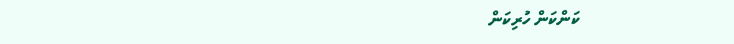ކަންކަން ހުރިކަން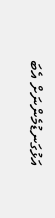އަޅުގަނޑުމެންނަށް އެބަ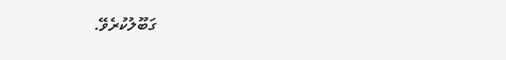ގަބޫލުކުރެވޭ.